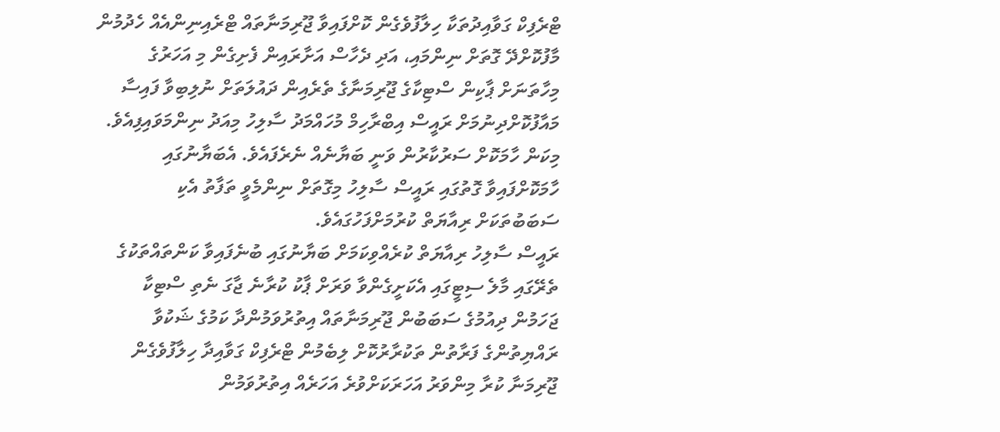ޓްރެފިކް ގަވާއިދުތަކާ ހިލާފުވެގެން ކޮށްފައިވާ ޖޫރިމަނާތައް ޓްރެއިނިންއެއް ހެދުމުން މާފުކޮށްދޭ ގޮތަށް ނިންމައި، އަދި ދެހާސް އަށާރައިން ފެށިގެން މި އަހަރުގެ މިހާތަނަށް ޕާކިން ސްޓިކާގެ ޖޫރިމަނާގެ ތެރެއިން ދައުލަތަށް ނުލިބިވާ ފައިސާ މައާފުކޮށްދިނުމަށް ރައީސް އިބްރާހިމް މުހައްމަދު ސާލިހު މިއަދު ނިންމަވައިފިއެވެ.
މިކަން ހާމަކޮށް ސަރުކާރުން ވަނީ ބަޔާނެއް ނެރެފައެވެ. އެބަޔާނުގައި ހާމަކޮށްފައިވާ ގޮތުގައި ރައީސް ސާލިހު މިގޮތަށް ނިންމެވީ ތަފާތު އެކި ސަބަބުތަކަށް ރިއާޔަތް ކުރުމަށްފަހުގައެވެ.
ރައީސް ސާލިހު ރިއާޔަތް ކުރެއްވިކަމަށް ބަޔާނުގައި ބުނެފައިވާ ކަންތައްތަކުގެ ތެރޭގައި މާލެ ސިޓީގައި އެކަށީގެންވާ ވަރަށް ޕާކު ކުރާނެ ޖާގަ ނެތި ސްޓިކާ ޖަހަމުން ދިއުމުގެ ސަބަބުން ޖޫރިމަނާތައް އިތުރުވަމުންދާ ކަމުގެ ޝަކުވާ ރައްޔިތުންގެ ފަރާތުން ތަކުރާރުކޮށް ލިބެމުން ޓްރެފިކް ގަވާއިދާ ހިލާފުވެގެން ޖޫރިމަނާ ކުރާ މިންވަރު އަހަރަކަށްވުރެ އަހަރެއް އިތުރުވަމުން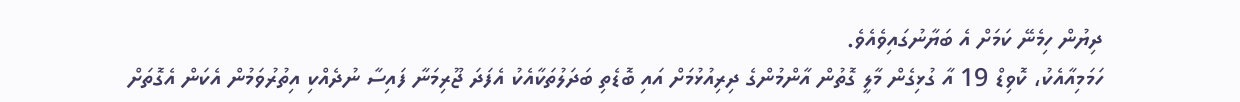ދިޔުން ހިމެނޭ ކަމަށް އެ ބަޔާނުގައިވެއެވެ.
ހަމަމިއާއެކު، ކޮވިޑް 19 އާ ގުޅިގެން މާލީ ގޮތުން އާންމުންގެ ދިރިއުޅުމަށް އައި ބޮޑެތި ބަދަލުތަކާއެކު އެފަދަ ޖޫރިމަނާ ފައިސާ ނުދެއްކި އިތުރުވަމުން އެކަން އެގޮތަށް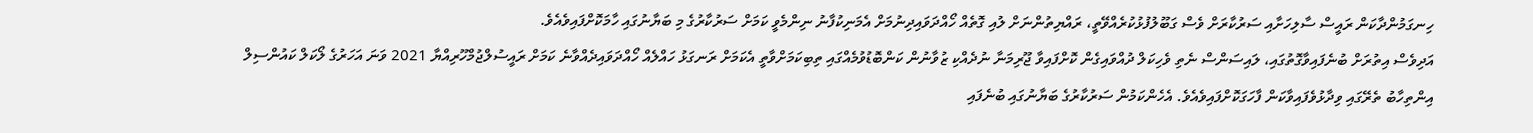ހިނގަމުންދާކަން ރައީސް ސާލިހަށާއި ސަރުކާރަށް ވެސް ގަބޫލުފުޅުކުރެއްވޭތީ، ރައްޔިތުންނަށް ލުއި ގޮތެއް ހޯއްދަވައިދިނުމަށް އެމަނިކުފާނު ނިންމެވީ ކަމަށް ސަރުކާރުގެ މި ބަޔާނުގައި ހާމަކޮށްފައިވެއެވެ.
އަދިވެސް އިތުރަށް ބުނެފައިވާގޮތުގައި، ލައިސަންސް ނެތި ވެހިކަލް ދުއްވައިގެން ކޮށްފައިވާ ޖޫރިމަނާ ނުދެއްކި ޒުވާނުން ކަންބޮޑުވުމެއްގައި ތިބިކަމަށްވާތީ އެކަމަށް ރަނގަޅު ހައްލެއް ހޯއްދަވައިދެއްވާނެ ކަމަށް ރައީސުލްޖުމްހޫރިއްޔާ 2021 ވަނަ އަހަރުގެ ލޯކަލް ކައުންސިލް އިންތިހާބު ތެރޭގައި ވިދާޅުވެފައިވާކަން ފާހަގަކޮށްފައިވެއެވެ. އެހެންކަމުން ސަރުކާރުގެ ބަޔާނުގައި ބުނެފައި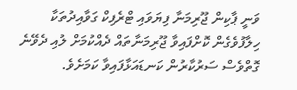ވަނީ ޕާކިން ޖޫރިމަނާ ފިޔަވައި ޓްރެފިކް ގަވާއިދުތަކާ ހިލާފުވެގެން ކޮށްފައިވާ ޖޫރިމަނާތައް ދެއްކުމަށް ލުއި ދެވޭނެ ގޮތްވެސް ސަރުކާރުން ކަނޑައަޅާފައިވާ ކަމަށެވެ.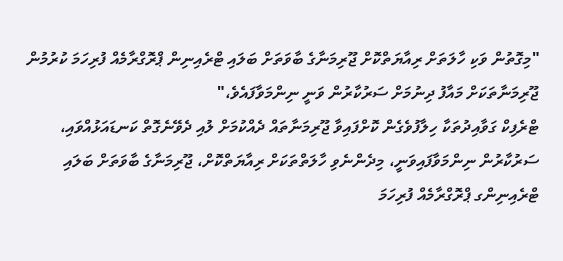"މިގޮތުން ވަކި ހާލަތަށް ރިއާޔަތްކޮށް ޖޫރިމަނާގެ ބާވަތަށް ބަލައި ޓްރެއިނިން ޕްރޮގްރާމެއް ފުރިހަމަ ކުރުމުން ޖޫރިމަނާތަކަށް މައާފު ދިނުމަށް ސަރުކާރުން ވަނީ ނިންމަވާފައެވެ،"
ޓްރެފިކް ގަވާއިދުތަކާ ހިލާފުވެގެން ކޮށްފައިވާ ޖޫރިމަނާތައް ދެއްކުމަށް ލުއި ދެވޭނެގޮތް ކަނޑައަޅުއްވައި، ސަރުކާރުން ނިންމަވާފައިވަނީ، މިދެންނެވި ހާލަތްތަކަށް ރިއާޔަތްކޮށް، ޖޫރިމަނާގެ ބާވަތަށް ބަލައި ޓްރެއިނިންގ ޕްރޮގްރާމެއް ފުރިހަމަ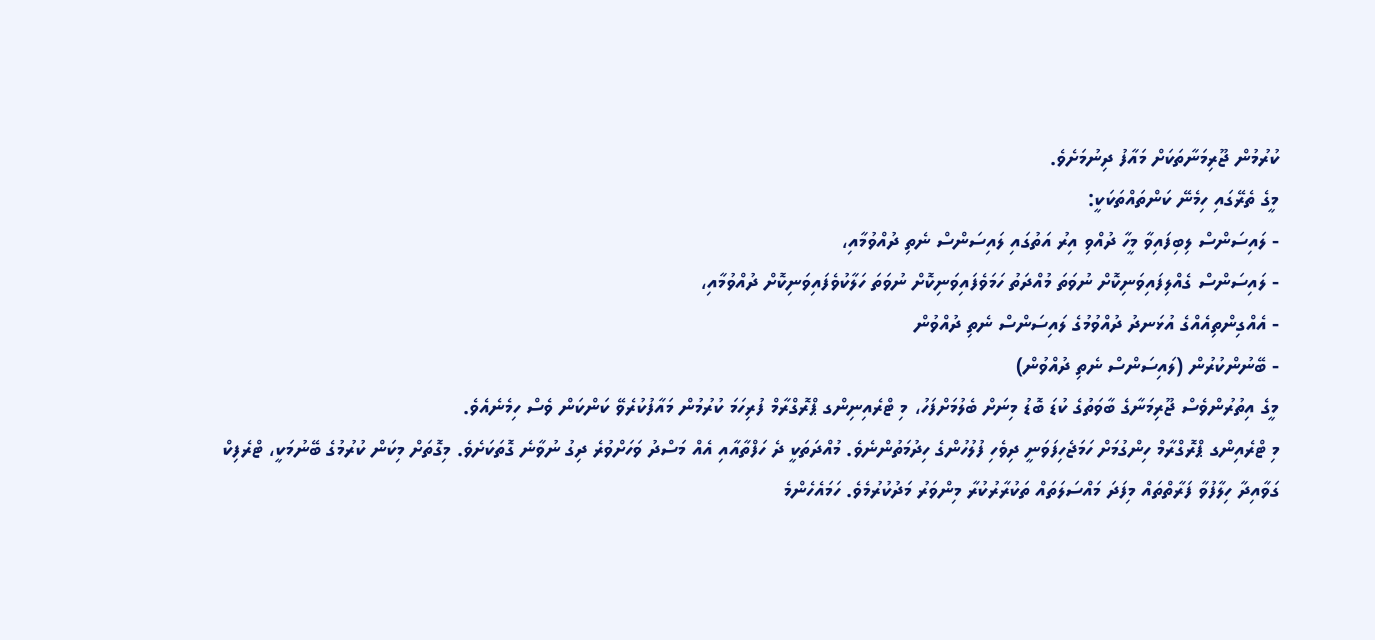ކުރުމުން ޖޫރިމަނާތަކަށް މައާފު ދިނުމަށެވެ.
މީގެ ތެރޭގައި ހިމެނޭ ކަންތައްތަކަކީ:
- ލައިސަންސް ލިބިފައިވާ މީހާ ދުއްވި އިރު އަތުގައި ލައިސަންސް ނެތި ދުއްވުމާއި،
- ލައިސަންސް ގެއްލިފައިވަނިކޮށް ނުވަތަ މުއްދަތު ހަމަވެފައިވަނިކޮށް ނުވަތަ ހަލާކުވެފައިވަނިކޮށް ދުއްވުމާއި،
- އެއްގިންތިއެއްގެ އުޅަނދު ދުއްވުމުގެ ލައިސަންސް ނެތި ދުއްވުން
- ބޭނުންކުރުން (ލައިސަންސް ނެތި ދުއްވުން)
މީގެ އިތުރުންވެސް ޖޫރިމަނާގެ ބާވަތުގެ ކުޑަ ބޮޑު މިނަށް ބެލުމަށްފަހު، މި ޓްރެއިނިންގ ޕްރޮގްރާމް ފުރިހަމަ ކުރުމުން މައާފުކުރެވޭ ކަންކަން ވެސް ހިމެނެއެވެ.
މި ޓްރެއިންގ ޕްރޮގްރާމް ހިންގުމަށް ހަމަޖެހިފަވަނީ ދިވެހި ފުލުހުންގެ ހިދުމަތުންނެވެ. މުއްދަތަކީ ދެ ހަފްތާއާއި އެއް މަސްދު ވަހަށްވުރެ ދިގު ނުވާނެ ގޮތަކަށެވެ. މިގޮތަށް މިކަން ކުރުމުގެ ބޭނުމަކީ، ޓްރެފިކް ގަވާއިދާ ހިލާފުވާ ފަރާތްތައް މިފަދަ މައްސަލަތައް ތަކުރާރުކުރާ މިންވަރު މަދުކުރުމެވެ. ހަމައެހެންމެ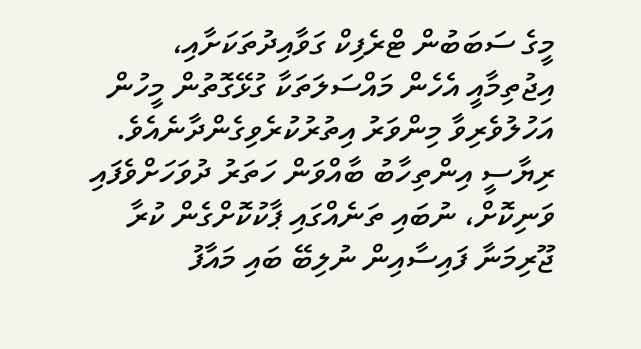މީގެ ސަބަބުން ޓްރެފިކް ގަވާއިދުތަކަށާއި، އިޖުތިމާއީ އެހެން މައްސަލަތަކާ ގުޅޭގޮތުން މީހުން އަހުލުވެރިވާ މިންވަރު އިތުރުކުރެވިގެންދާނެއެވެ.
ރިޔާސީ އިންތިހާބު ބާއްވަން ހަތަރު ދުވަހަށްވެފައި ވަނިކޮށް، ނުބައި ތަނެއްގައި ޕާކުކޮށްގެން ކުރާ ޖޫރިމަނާ ފައިސާއިން ނުލިބޭ ބައި މައާފު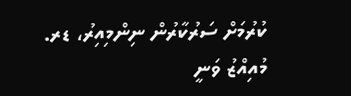ކުރުމަށް ސަރުކާރުން ނިންމިއިރު، ޑރ. މުއިއްޒު ވަނީ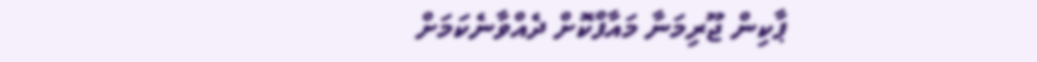ޕާކިން ޖޫރިމަނާ މައާފްކޮށް ދެއްވާނެކަމަށް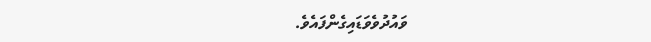ވައުދުވެވަޑައިގެންފައެވެ.